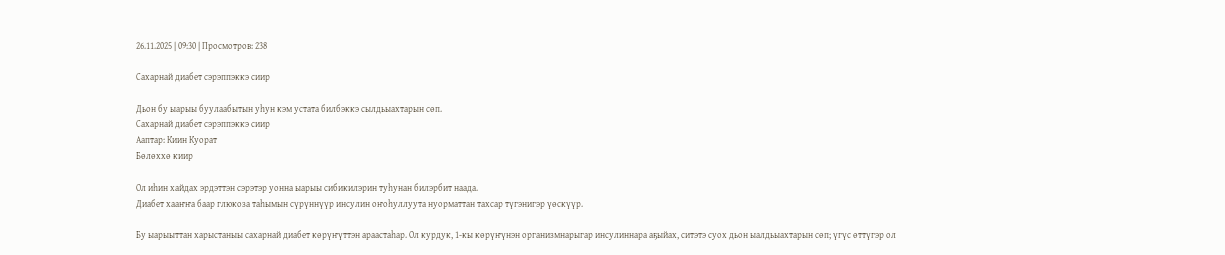26.11.2025 | 09:30 | Просмотров: 238

Сахарнай диабет сэрэппэккэ сиир

Дьон бу ыарыы буулаабытын уһун кэм устата билбэккэ сылдьыахтарын сөп.
Сахарнай диабет сэрэппэккэ сиир
Ааптар: Киин Куорат
Бөлөххө киир

Ол иһин хайдах эрдэттэн сэрэтэр уонна ыарыы сибикилэрин туһунан билэрбит наада.
Диабет хааҥҥа баар глюкоза таһымын сүрүннүүр инсулин оҥоһуллуута нуорматтан тахсар түгэнигэр үөскүүр.

Бу ыарыыттан харыстаныы сахарнай диабет көрүҥүттэн араастаһар. Ол курдук, 1-кы көрүҥүнэн организмнарыгар инсулиннара аҕыйах, ситэтэ суох дьон ыалдьыахтарын сөп; үгүс өттүгэр ол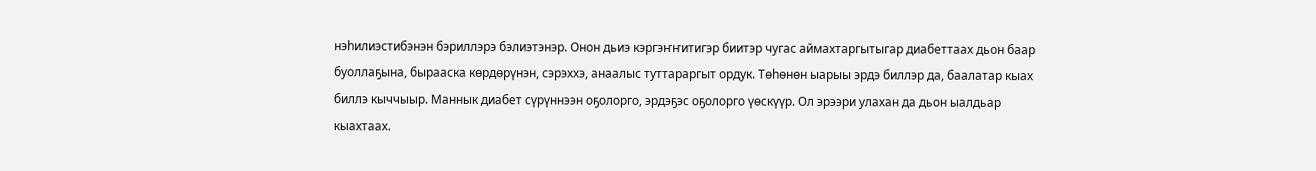нэһилиэстибэнэн бэриллэрэ бэлиэтэнэр. Онон дьиэ кэргэҥҥитигэр биитэр чугас аймахтаргытыгар диабеттаах дьон баар буоллаҕына, бырааска көрдөрүнэн, сэрэххэ, анаалыс туттараргыт ордук. Төһөнөн ыарыы эрдэ биллэр да, баалатар кыах биллэ кыччыыр. Маннык диабет сүрүннээн оҕолорго, эрдэҕэс оҕолорго үөскүүр. Ол эрээри улахан да дьон ыалдьар кыахтаах.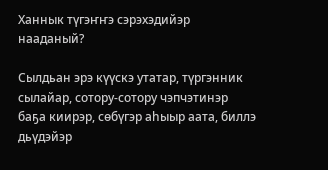Ханнык түгэҥҥэ сэрэхэдийэр нааданый?

Сылдьан эрэ күүскэ утатар, түргэнник сылайар, сотору-сотору чэпчэтинэр баҕа киирэр, сөбүгэр аһыыр аата, биллэ дьүдэйэр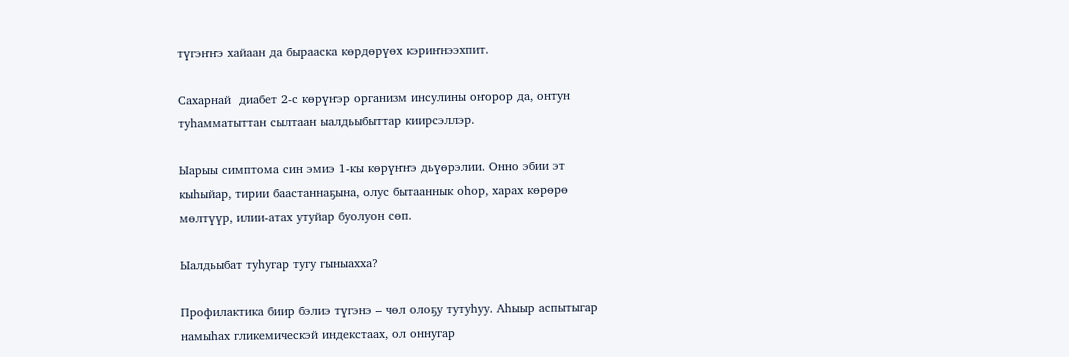түгэҥҥэ хайаан да бырааска көрдөрүөх кэриҥнээхпит.

Сахарнай  диабет 2-с көрүҥэр организм инсулины оҥорор да, онтун туһамматыттан сылтаан ыалдьыбыттар киирсэллэр.

Ыарыы симптома син эмиэ 1-кы көрүҥҥэ дьүөрэлии. Онно эбии эт кыһыйар, тирии баастаннаҕына, олус бытааннык оһор, харах көрөрө мөлтүүр, илии-атах утуйар буолуон сөп.

Ыалдьыбат туһугар тугу гыныахха?

Профилактика биир бэлиэ түгэнэ – чөл олоҕу тутуһуу. Аһыыр аспытыгар намыһах гликемическэй индекстаах, ол оннугар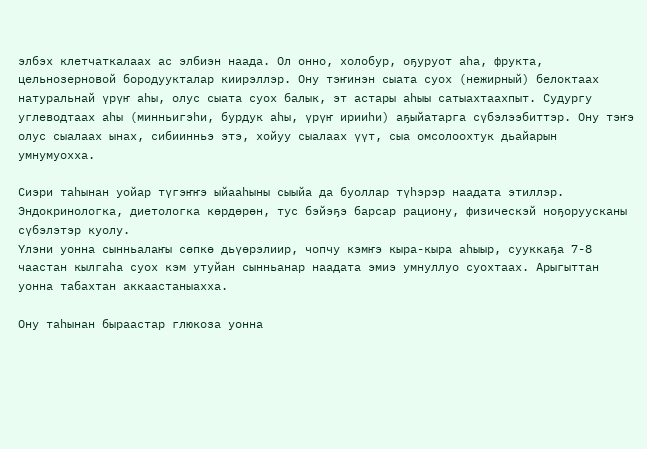элбэх клетчаткалаах ас элбиэн наада. Ол онно, холобур, оҕуруот аһа, фрукта, цельнозерновой бородуукталар киирэллэр. Ону тэҥинэн сыата суох (нежирный) белоктаах натуральнай үрүҥ аһы, олус сыата суох балык, эт астары аһыы сатыахтаахпыт. Судургу углеводтаах аһы (минньигэһи, бурдук аһы, үрүҥ ирииһи) аҕыйатарга сүбэлээбиттэр. Ону тэҥэ олус сыалаах ынах, сибиинньэ этэ, хойуу сыалаах үүт, сыа омсолоохтук дьайарын умнумуохха.

Сиэри таһынан уойар түгэҥҥэ ыйааһыны сыыйа да буоллар түһэрэр наадата этиллэр. Эндокринологка, диетологка көрдөрөн, тус бэйэҕэ барсар рациону, физическэй ноҕоруусканы сүбэлэтэр куолу.
Үлэни уонна сынньалаҥы сөпкө дьүөрэлиир, чопчу кэмҥэ кыра-кыра аһыыр, сууккаҕа 7-8 чаастан кылгаһа суох кэм утуйан сынньанар наадата эмиэ умнуллуо суохтаах. Арыгыттан уонна табахтан аккаастаныахха.

Ону таһынан быраастар глюкоза уонна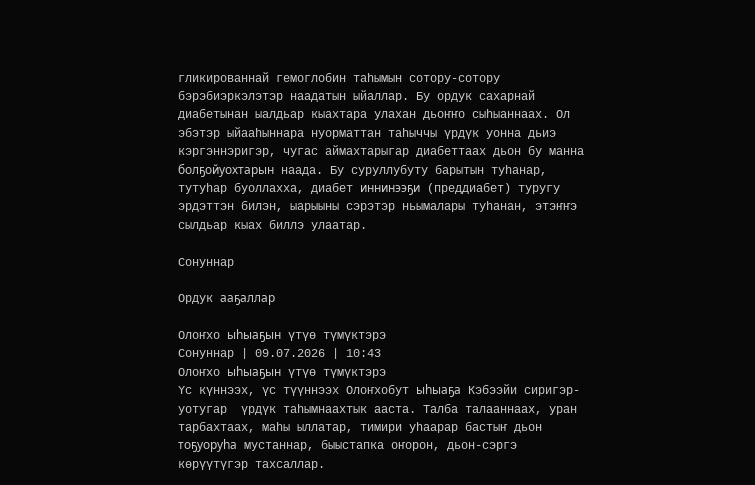гликированнай гемоглобин таһымын сотору-сотору бэрэбиэркэлэтэр наадатын ыйаллар. Бу ордук сахарнай диабетынан ыалдьар кыахтара улахан дьоҥҥо сыһыаннаах. Ол эбэтэр ыйааһыннара нуорматтан таһыччы үрдүк уонна дьиэ кэргэннэригэр, чугас аймахтарыгар диабеттаах дьон бу манна болҕойуохтарын наада. Бу суруллубуту барытын туһанар, тутуһар буоллахха, диабет иннинээҕи (преддиабет) туругу эрдэттэн билэн, ыарыыны сэрэтэр ньымалары туһанан, этэҥҥэ сылдьар кыах биллэ улаатар.

Сонуннар

Ордук ааҕаллар

Олоҥхо ыһыаҕын үтүө түмүктэрэ
Сонуннар | 09.07.2026 | 10:43
Олоҥхо ыһыаҕын үтүө түмүктэрэ
Үс күннээх, үс түүннээх Олоҥхобут ыһыаҕа Кэбээйи сиригэр-уотугар  үрдүк таһымнаахтык ааста. Талба талааннаах, уран тарбахтаах, маһы ыллатар, тимири уһаарар бастыҥ дьон тоҕуоруһа мустаннар, быыстапка оҥорон, дьон-сэргэ көрүүтүгэр тахсаллар.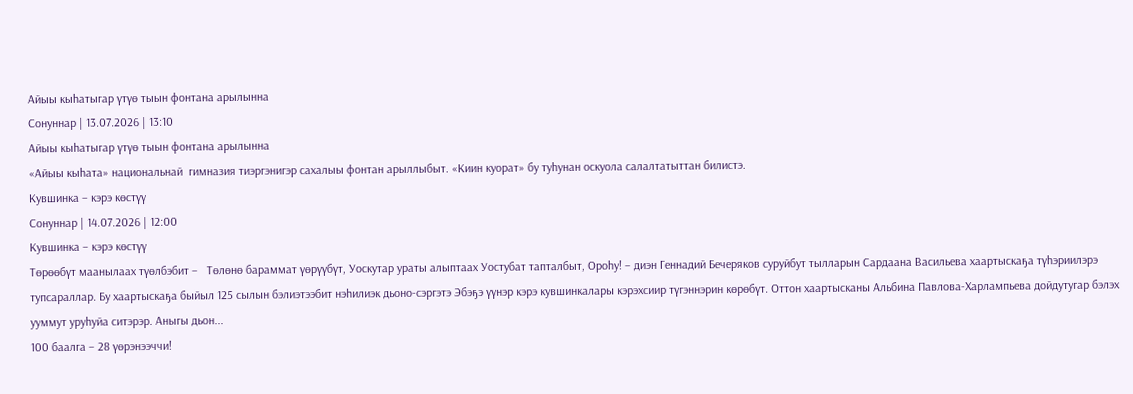Айыы кыһатыгар үтүө тыын фонтана арылынна
Сонуннар | 13.07.2026 | 13:10
Айыы кыһатыгар үтүө тыын фонтана арылынна
«Айыы кыһата» национальнай  гимназия тиэргэнигэр сахалыы фонтан арыллыбыт. «Киин куорат» бу туһунан оскуола салалтатыттан билистэ.
Кувшинка – кэрэ көстүү
Сонуннар | 14.07.2026 | 12:00
Кувшинка – кэрэ көстүү
Төрөөбүт маанылаах түөлбэбит –   Төлөнө бараммат үөрүүбүт, Уоскутар ураты алыптаах Уостубат тапталбыт, Ороһу! – диэн Геннадий Бечеряков суруйбут тылларын Сардаана Васильева хаартыскаҕа түһэриилэрэ тупсараллар. Бу хаартыскаҕа быйыл 125 сылын бэлиэтээбит нэһилиэк дьоно-сэргэтэ Эбэҕэ үүнэр кэрэ кувшинкалары кэрэхсиир түгэннэрин көрөбүт. Оттон хаартысканы Альбина Павлова-Харлампьева дойдутугар бэлэх ууммут уруһуйа ситэрэр. Аныгы дьон...
100 баалга – 28 үөрэнээччи!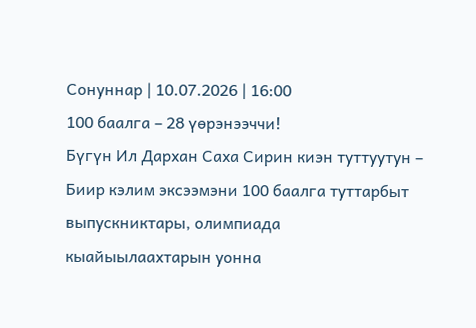Сонуннар | 10.07.2026 | 16:00
100 баалга – 28 үөрэнээччи!
Бүгүн Ил Дархан Саха Сирин киэн туттуутун – Биир кэлим эксээмэни 100 баалга туттарбыт выпускниктары, олимпиада кыайыылаахтарын уонна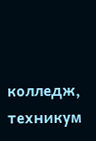колледж, техникум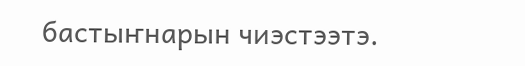бастыҥнарын чиэстээтэ.